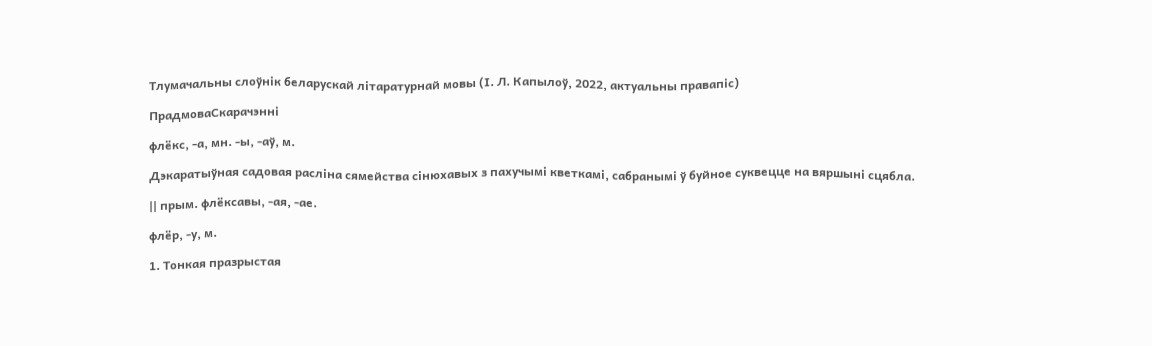Тлумачальны слоўнік беларускай літаратурнай мовы (І. Л. Капылоў, 2022, актуальны правапіс)

ПрадмоваСкарачэнні

флёкс, -а, мн. -ы, -аў, м.

Дэкаратыўная садовая расліна сямейства сінюхавых з пахучымі кветкамі, сабранымі ў буйное суквецце на вяршыні сцябла.

|| прым. флёксавы, -ая, -ае.

флёр, -у, м.

1. Тонкая празрыстая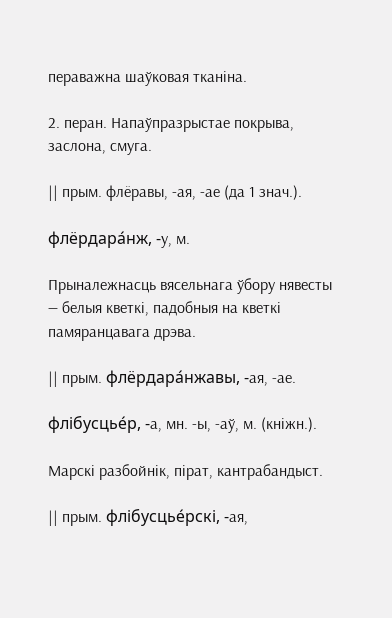пераважна шаўковая тканіна.

2. перан. Напаўпразрыстае покрыва, заслона, смуга.

|| прым. флёравы, -ая, -ае (да 1 знач.).

флёрдара́нж, -у, м.

Прыналежнасць вясельнага ўбору нявесты — белыя кветкі, падобныя на кветкі памяранцавага дрэва.

|| прым. флёрдара́нжавы, -ая, -ае.

флібусцье́р, -а, мн. -ы, -аў, м. (кніжн.).

Марскі разбойнік, пірат, кантрабандыст.

|| прым. флібусцье́рскі, -ая,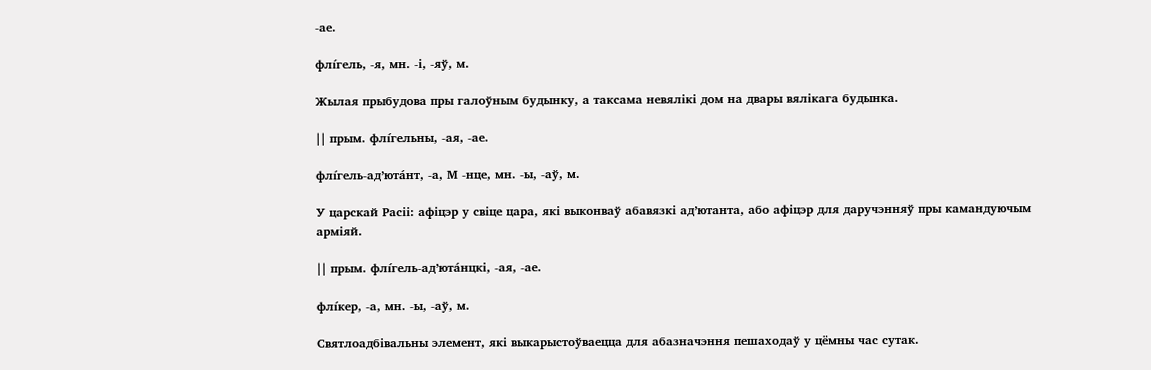-ае.

флі́гель, -я, мн. -і, -яў, м.

Жылая прыбудова пры галоўным будынку, а таксама невялікі дом на двары вялікага будынка.

|| прым. флі́гельны, -ая, -ае.

флі́гель-ад’юта́нт, -а, М -нце, мн. -ы, -аў, м.

У царскай Расіі: афіцэр у свіце цара, які выконваў абавязкі ад’ютанта, або афіцэр для даручэнняў пры камандуючым арміяй.

|| прым. флі́гель-ад’юта́нцкі, -ая, -ае.

флі́кер, -а, мн. -ы, -аў, м.

Святлоадбівальны элемент, які выкарыстоўваецца для абазначэння пешаходаў у цёмны час сутак.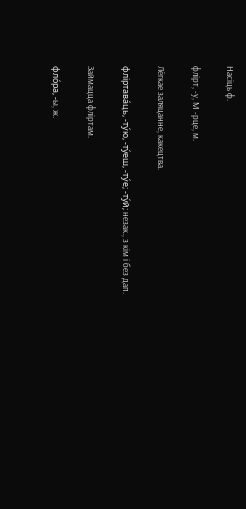Насіць ф.

флірт, -у, М -рце, м.

Лёгкае заляцанне, какецтва.

фліртава́ць, -ту́ю, -ту́еш, -ту́е; -ту́й; незак., з кім і без дап.

Займацца фліртам.

фло́ра, -ы, ж.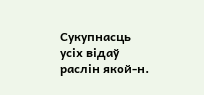Сукупнасць усіх відаў раслін якой-н.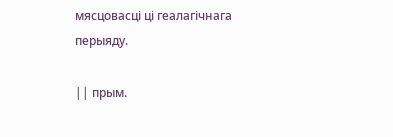мясцовасці ці геалагічнага перыяду.

|| прым.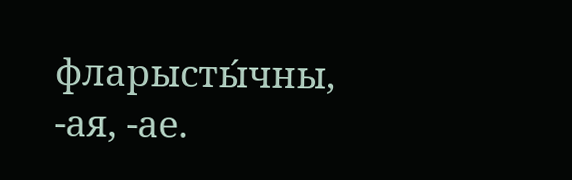фларысты́чны, -ая, -ае.